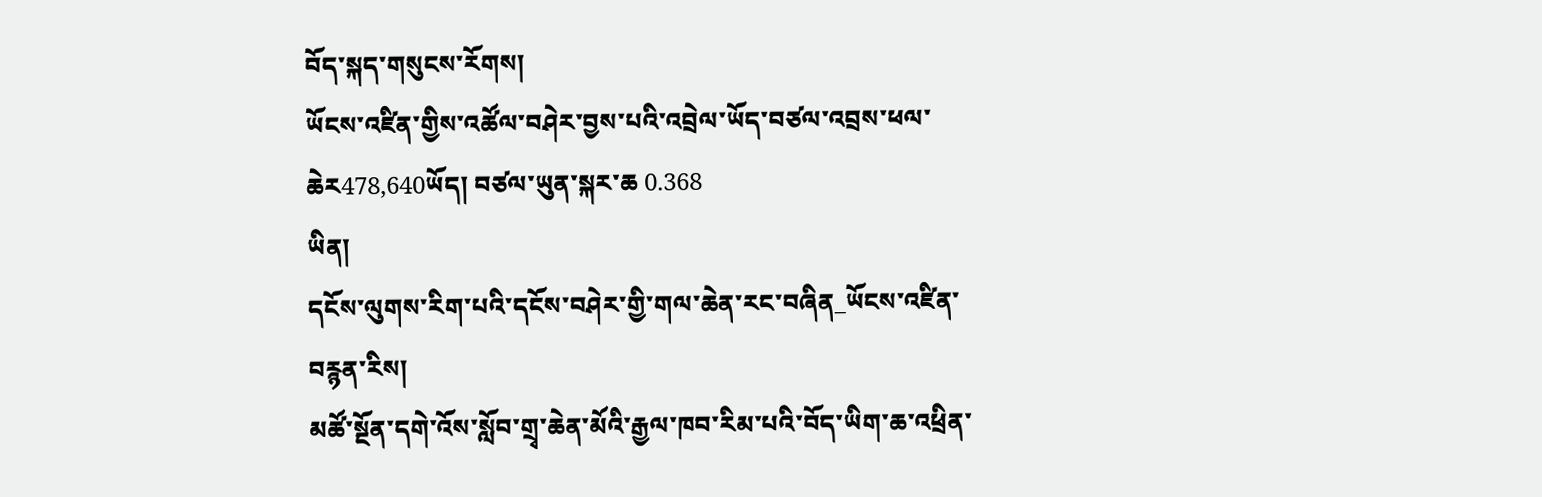བོད་སྐད་གསུངས་རོགས།
ཡོངས་འཛིན་གྱིས་འཚོལ་བཤེར་བྱས་པའི་འབྲེལ་ཡོད་བཙལ་འབྲས་ཕལ་ཆེར478,640ཡོད། བཙལ་ཡུན་སྐར་ཆ 0.368
ཡིན།
དངོས་ལུགས་རིག་པའི་དངོས་བཤེར་གྱི་གལ་ཆེན་རང་བཞིན_ཡོངས་འཛིན་བརྙན་རིས།
མཚོ་སྔོན་དགེ་འོས་སློབ་གྲྭ་ཆེན་མོའི་རྒྱལ་ཁབ་རིམ་པའི་བོད་ཡིག་ཆ་འཕྲིན་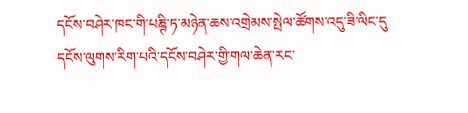དངོས་བཤེར་ཁང་གི་པཎྚི་ཏ་མཉེན་ཆས་འགྲེམས་སྤེལ་ཚོགས་འདུ་ཟི་ལིང་དུ
དངོས་ལུགས་རིག་པའི་དངོས་བཤེར་གྱི་གལ་ཆེན་རང་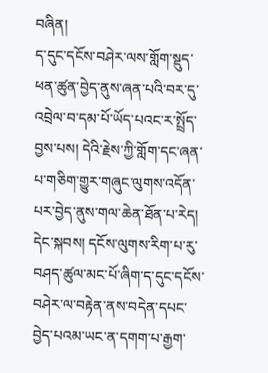བཞིན།
ད་དུང་དངོས་བཤེར་ལས་གློག་སྡུད་ཕན་ཚུན་བྱེད་ནུས་ཞན་པའི་བར་དུ་འབྲེལ་བ་དམ་པོ་ཡོད་པའང་ར་སྤྲོད་བྱས་པས། དེའི་རྗེས་ཀྱི་གློག་དང་ཞན་པ་གཅིག་གྱུར་གཞུང་ལུགས་འདོན་པར་བྱེད་ནུས་གལ་ཆེན་ཐོན་པ་རེད། དེང་སྐབས། དངོས་ལུགས་རིག་པ་རུ་བཤད་ཚུལ་མང་པོ་ཞིག་ད་དུང་དངོས་བཤེར་ལ་བརྟེན་ནས་བདེན་དཔང་བྱེད་པའམ་ཡང་ན་དགག་པ་རྒྱག་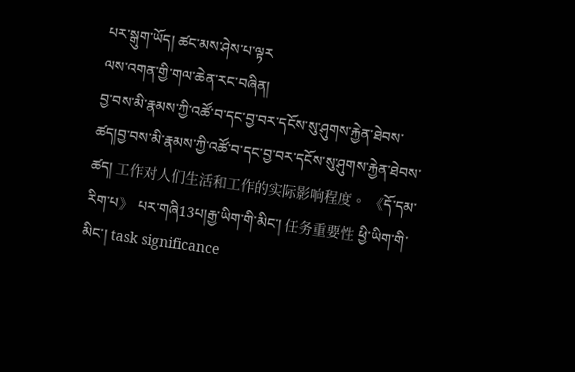པར་སྒུག་ཡོད། ཚང་མས་ཤེས་པ་ལྟར
ལས་འགན་གྱི་གལ་ཆེན་རང་བཞིན།
བྱ་བས་མི་རྣམས་ཀྱི་འཚོ་བ་དང་བྱ་བར་དངོས་སུ་ཤུགས་རྐྱེན་ཐེབས་ཚད།བྱ་བས་མི་རྣམས་ཀྱི་འཚོ་བ་དང་བྱ་བར་དངོས་སུ་ཤུགས་རྐྱེན་ཐེབས་ཚད། 工作对人们生活和工作的实际影响程度。 《དོ་དམ་རིག་པ》 པར་གཞི13པ།རྒྱ་ཡིག་གི་མིང་། 任务重要性 ཕྱི་ཡིག་གི་མིང་། task significance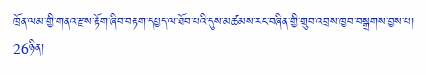ཁྲོན་ལམ་གྱི་གནའ་རྫས་རྟོག་ཞིབ་བརྟག་དཔྱད་ལ་ཐོབ་པའི་དུས་མཚམས་རང་བཞིན་གྱི་གྲུབ་འབྲས་ཁྱབ་བསྒྲགས་བྱས་པ།
26ཉིན།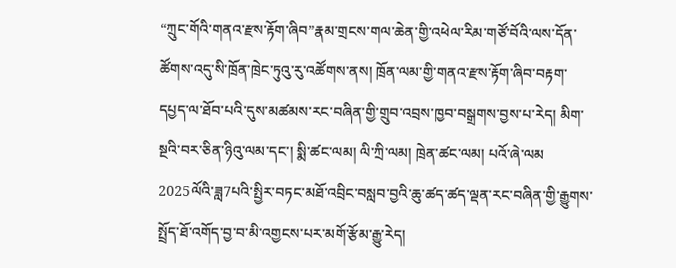“ཀྲུང་གོའི་གནའ་རྫས་རྟོག་ཞིབ”རྣམ་གྲངས་གལ་ཆེན་གྱི་འཕེལ་རིམ་གཙོ་བོའི་ལས་དོན་ཚོགས་འདུ་སི་ཁྲོན་ཁྲེང་ཏུའུ་རུ་འཚོགས་ནས། ཁྲོན་ལམ་གྱི་གནའ་རྫས་རྟོག་ཞིབ་བརྟག་དཔྱད་ལ་ཐོབ་པའི་དུས་མཚམས་རང་བཞིན་གྱི་གྲུབ་འབྲས་ཁྱབ་བསྒྲགས་བྱས་པ་རེད། མིག་སྔའི་བར་ཅིན་ཉིའུ་ལམ་དང་། སྨི་ཚང་ལམ། ལི་ཀྲི་ལམ། ཁྲེན་ཚང་ལམ། པའོ་ཞེ་ལམ
2025ལོའི་ཟླ7པའི་སྤྱིར་བཏང་མཐོ་འབྲིང་བསླབ་བྱའི་ཆུ་ཚད་ཚད་ལྡན་རང་བཞིན་གྱི་རྒྱུགས་སྤྲོད་ཐོ་འགོད་བྱ་བ་མི་འགྱངས་པར་མགོ་རྩོམ་རྒྱུ་རེད།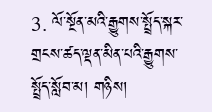3. ལོ་སྔོན་མའི་རྒྱུགས་སྤྲོད་སྐར་གྲངས་ཚད་ལྡན་མིན་པའི་རྒྱུགས་སྤྲོད་སློབ་མ། གཉིས།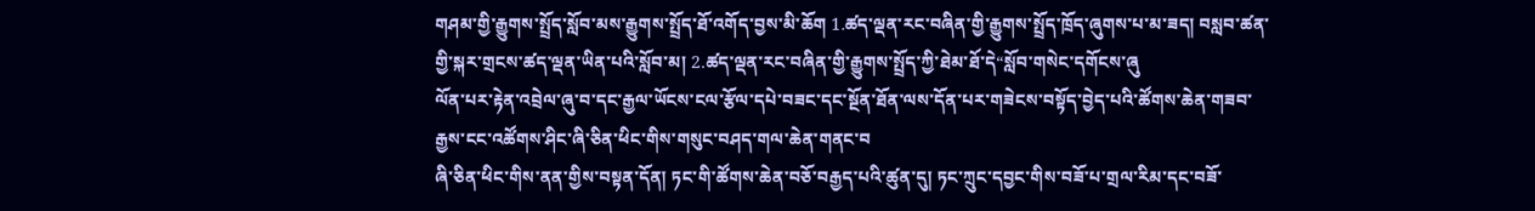གཤམ་གྱི་རྒྱུགས་སྤྲོད་སློབ་མས་རྒྱུགས་སྤྲོད་ཐོ་འགོད་བྱས་མི་ཆོག 1.ཚད་ལྡན་རང་བཞིན་གྱི་རྒྱུགས་སྤྲོད་ཁྲོད་ཞུགས་པ་མ་ཟད། བསླབ་ཚན་གྱི་སྐར་གྲངས་ཚད་ལྡན་ཡིན་པའི་སློབ་མ། 2.ཚད་ལྡན་རང་བཞིན་གྱི་རྒྱུགས་སྤྲོད་ཀྱི་ཐེམ་ཐོ་དེ“སློབ་གསེང་དགོངས་ཞུ
ལོན་པར་རྟེན་འབྲེལ་ཞུ་བ་དང་རྒྱལ་ཡོངས་ངལ་རྩོལ་དཔེ་བཟང་དང་སྔོན་ཐོན་ལས་དོན་པར་གཟེངས་བསྟོད་བྱེད་པའི་ཚོགས་ཆེན་གཟབ་རྒྱས་ངང་འཚོགས་ཤིང་ཞི་ཅིན་ཕིང་གིས་གསུང་བཤད་གལ་ཆེན་གནང་བ
ཞི་ཅིན་ཕིང་གིས་ནན་གྱིས་བསྟན་དོན། ཏང་གི་ཚོགས་ཆེན་བཅོ་བརྒྱད་པའི་ཚུན་དུ། ཏང་ཀྲུང་དབྱང་གིས་བཟོ་པ་གྲལ་རིམ་དང་བཟོ་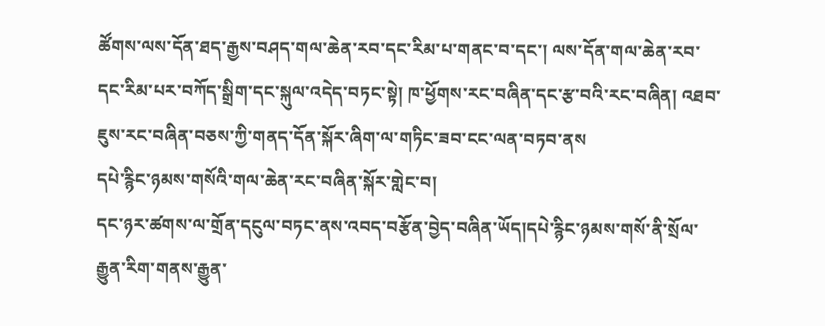ཚོགས་ལས་དོན་ཐད་རྒྱས་བཤད་གལ་ཆེན་རབ་དང་རིམ་པ་གནང་བ་དང་། ལས་དོན་གལ་ཆེན་རབ་དང་རིམ་པར་བཀོད་སྒྲིག་དང་སྐུལ་འདེད་བཏང་སྟེ། ཁ་ཕྱོགས་རང་བཞིན་དང་རྩ་བའི་རང་བཞིན། འཐབ་ཇུས་རང་བཞིན་བཅས་ཀྱི་གནད་དོན་སྐོར་ཞིག་ལ་གཏིང་ཟབ་ངང་ལན་བཏབ་ནས
དཔེ་རྙིང་ཉམས་གསོའི་གལ་ཆེན་རང་བཞིན་སྐོར་གླེང་བ།
དང་ཉར་ཚགས་ལ་གྲོན་དངུལ་བཏང་ནས་འབད་བརྩོན་བྱེད་བཞིན་ཡོད།དཔེ་རྙིང་ཉམས་གསོ་ནི་སྲོལ་རྒྱུན་རིག་གནས་རྒྱུན་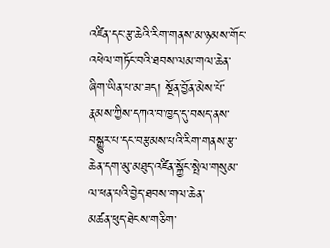འཛིན་དང་རྩ་ཆེའི་རིག་གནས་མ་ཉམས་གོང་འཕེལ་གཏོང་བའི་ཐབས་ལམ་གལ་ཆེན་ཞིག་ཡིན་པ་མ་ཟད། སྔོན་བྱོན་མེས་པོ་རྣམས་ཀྱིས་དཀའ་བ་ཁྱད་དུ་བསད་ནས་བསྒྱུར་པ་དང་བརྩམས་པའི་རིག་གནས་རྩ་ཆེན་དག་མུ་མཐུད་འཛིན་སྐྱོང་སྤེལ་གསུམ་ལ་ཕན་པའི་བྱེད་ཐབས་གལ་ཆེན་
མཚན་ཕུད་ཐེངས་གཅིག་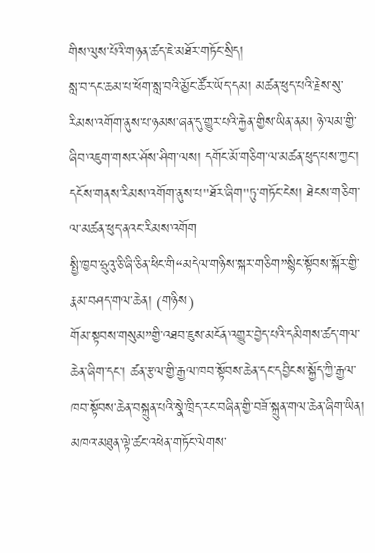གིས་ལུས་པོའི་གཉན་ཚད་ཇེ་མཐོར་གཏོང་སྲིད།
སླ་བ་དང་ཆམ་པ་ཕོག་སླ་བའི་མྱོང་ཚོར་ཡོད་དམ། མཚན་ཕུད་པའི་རྗེས་སུ་རིམས་འགོག་ནུས་པ་ཉམས་ཞན་དུ་གྱུར་པའི་རྐྱེན་གྱིས་ཡིན་ནམ། ཉེ་ལམ་གྱི་ཞིབ་འཇུག་གསར་ཤོས་ཤིག་ལས། དགོང་མོ་གཅིག་ལ་མཚན་ཕུད་པས་ཀྱང་། དངོས་གནས་རིམས་འགོག་ནུས་པ"ཐོར་ཞིག"ཏུ་གཏོང་ངེས། ཐེངས་གཅིག་ལ་མཚན་ཕུད་ནའང་རིམས་འགོག
སྤྱི་ཁྱབ་ཧྲུའུ་ཅི་ཞི་ཅིན་ཕིང་གི“མདེལ་གཉིས་སྐར་གཅིག”སྙིང་སྟོབས་སྐོར་གྱི་རྣམ་བཤད་གལ་ཆེན། (གཉིས)
གོམ་སྟབས་གསུམ”གྱི་འཐབ་ཇུས་མངོན་འགྱུར་བྱེད་པའི་དམིགས་ཚད་གལ་ཆེན་ཞིག་དང་། ཚན་རྩལ་གྱི་རྒྱལ་ཁབ་སྟོབས་ཆེན་དང་དབྱིངས་སྐྱོད་ཀྱི་རྒྱལ་ཁབ་སྟོབས་ཆེན་བསྐྲུན་པའི་སྣེ་ཁྲིད་རང་བཞིན་གྱི་བཟོ་སྐྲུན་གལ་ཆེན་ཞིག་ཡིན། མཁའ་མཐུན་ལྟེ་ཚང་འཕེན་གཏོང་ལེགས་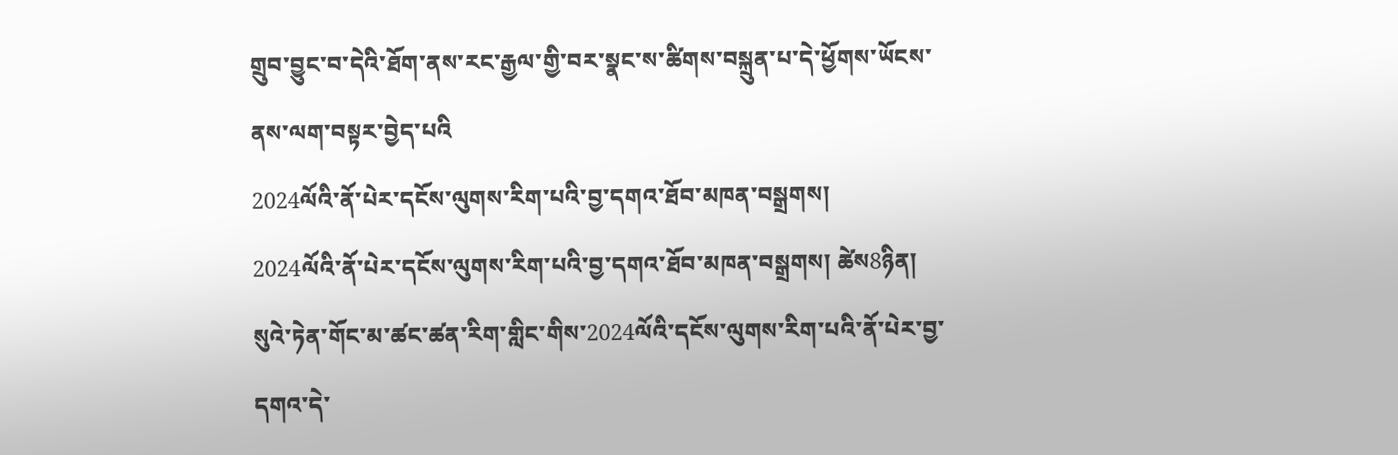གྲུབ་བྱུང་བ་དེའི་ཐོག་ནས་རང་རྒྱལ་གྱི་བར་སྣང་ས་ཚིགས་བསྐྲུན་པ་དེ་ཕྱོགས་ཡོངས་ནས་ལག་བསྟར་བྱེད་པའི
2024ལོའི་ནོ་པེར་དངོས་ལུགས་རིག་པའི་བྱ་དགའ་ཐོབ་མཁན་བསྒྲགས།
2024ལོའི་ནོ་པེར་དངོས་ལུགས་རིག་པའི་བྱ་དགའ་ཐོབ་མཁན་བསྒྲགས། ཚེས8ཉིན། སུའེ་ཏེན་གོང་མ་ཚང་ཚན་རིག་གླིང་གིས་2024ལོའི་དངོས་ལུགས་རིག་པའི་ནོ་པེར་བྱ་དགའ་དེ་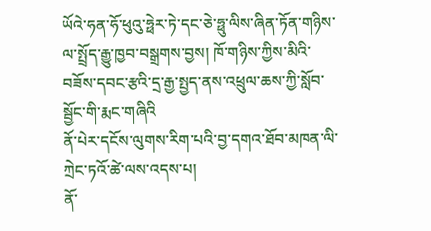ཡོའེ་ཧན་ཧོ་ཕུའུ་ཧྥེར་ཏེ་དང་ཅེ་ཧྥུ་ལིས་ཞིན་ཏོན་གཉིས་ལ་སྤྲོད་རྒྱུ་ཁྱབ་བསྒྲགས་བྱས། ཁོ་གཉིས་ཀྱིས་མིའི་བཟོས་དབང་རྩའི་དྲ་རྒྱ་སྤྱད་ནས་འཕྲུལ་ཆས་ཀྱི་སློབ་སྦྱོང་གི་རྨང་གཞིའི
ནོ་པེར་དངོས་ལུགས་རིག་པའི་བྱ་དགའ་ཐོབ་མཁན་ལི་ཀྲེང་ཏའོ་ཚེ་ལས་འདས་པ།
ནོ་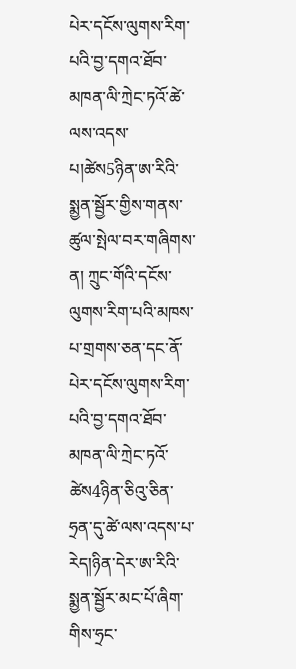པེར་དངོས་ལུགས་རིག་པའི་བྱ་དགའ་ཐོབ་མཁན་ལི་ཀྲེང་ཏའོ་ཚེ་ལས་འདས་པ།ཚེས5ཉིན་ཨ་རིའི་སྨྱན་སྦྱོར་གྱིས་གནས་ཚུལ་སྤེལ་བར་གཞིགས་ན། ཀྲུང་གོའི་དངོས་ལུགས་རིག་པའི་མཁས་པ་གྲགས་ཅན་དང་ནོ་པེར་དངོས་ལུགས་རིག་པའི་བྱ་དགའ་ཐོབ་མཁན་ལི་ཀྲེང་ཏའོ་ཚེས4ཉིན་ཅིའུ་ཅིན་ཧྲན་དུ་ཚེ་ལས་འདས་པ་རེད།ཉིན་དེར་ཨ་རིའི་སྨྱན་སྦྱོར་མང་པོ་ཞིག་གིས་ཧྲང་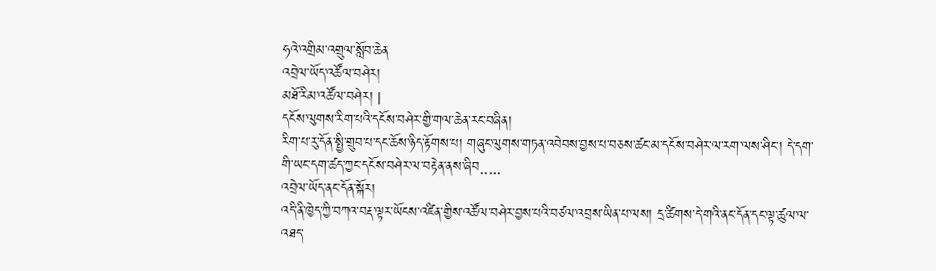ཧའེ་འགྲིམ་འགྲུལ་སློབ་ཆེན
འབྲེལ་ཡོད་འཚོལ་བཤེར།
མཐོ་རིམ་འཚོལ་བཤེར། |
དངོས་ལུགས་རིག་པའི་དངོས་བཤེར་གྱི་གལ་ཆེན་རང་བཞིན།
རིག་པ་རུ་དོན་སྤྱི་གྲུབ་པ་དང་ཆོས་ཉིད་རྟོགས་པ། གཞུང་ལུགས་གཏན་འབེབས་བྱས་པ་བཅས་ཚང་མ་དངོས་བཤེར་ལ་རག་ལས་ཤིང་། དེ་དག་གི་ཡང་དག་ཚད་ཀྱང་དངོས་བཤེར་ལ་བརྟེན་ནས་ཞིབ.....
འབྲེལ་ཡོད་ནང་དོན་སྐོར།
འདི་ནི་ཁྱེད་ཀྱི་བཀའ་བརྡ་ལྟར་ཡོངས་འཛིན་གྱིས་འཚོལ་བཤེར་བྱས་པའི་བཙལ་འབྲས་ཡིན་པ་ལས། དྲ་ཚིགས་དེ་གའི་ནང་དོན་དང་ལྟ་ཚུལ་ལ་འཐད་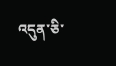འདུན་ཅི་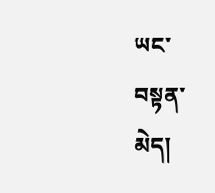ཡང་བསྟན་མེད།